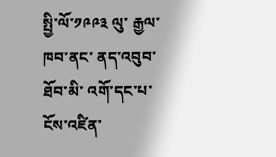སྤྱི་ལོ་༡༩༩༣ ལུ་ རྒྱལ་ཁབ་ནང་ ནད་འབུབ་ཐོབ་མི་ འགོ་དང་པ་ ངོས་འཛིན་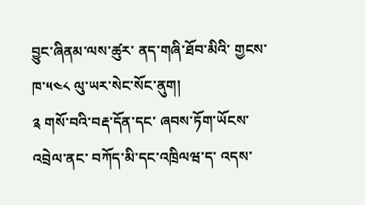བྱུང་ཞིནམ་ལས་ཚུར་ ནད་གཞི་ཐོབ་མིའི་ གྱངས་ཁ་༥༤༨ ལུ་ཡར་སེང་སོང་ནུག།
༉ གསོ་བའི་བརྡ་དོན་དང་ ཞབས་ཏོག་ཡོངས་འབྲེལ་ནང་ བཀོད་མི་དང་འཁྲིལཝ་ད་ འདས་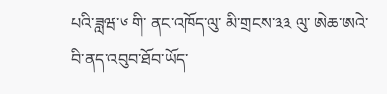པའི་ཟླཝ་༦ གི་ ནང་འཁོད་ལུ་ མི་གྲངས་༣༣ ལུ་ ཨེཆ་ཨའེ་བི་ནད་འབུབ་ཐོབ་ཡོད་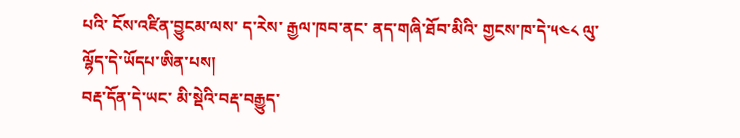པའི་ ངོས་འཛིན་བྱུངམ་ལས་ ད་རེས་ རྒྱལ་ཁབ་ནང་ ནད་གཞི་ཐོབ་མིའི་ གྱངས་ཁ་དེ་༥༤༨ ལུ་ ལྷོད་དེ་ཡོདཔ་ཨིན་པས།
བརྡ་དོན་དེ་ཡང་ མི་སྡེའི་བརྡ་བརྒྱུད་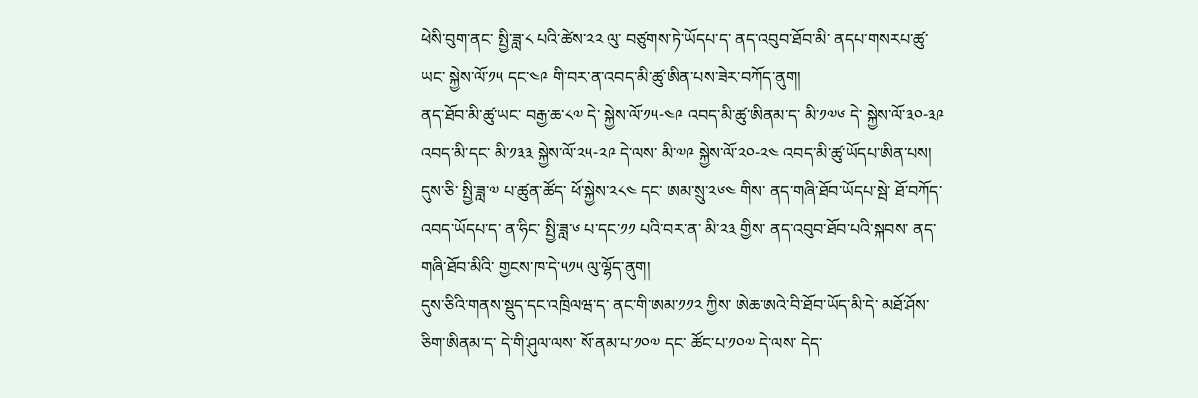ཕེསི་བུག་ནང་ སྤྱི་ཟླ་༨ པའི་ཚེས་༢༢ ལུ་ བཙུགས་ཏེ་ཡོདཔ་ད་ ནད་འབུབ་ཐོབ་མི་ ནདཔ་གསརཔ་ཚུ་ཡང་ སྐྱེས་ལོ་༡༥ དང་༤༩ གི་བར་ན་འབད་མི་ཚུ་ཨིན་པས་ཟེར་བཀོད་ནུག།
ནད་ཐོབ་མི་ཚུ་ཡང་ བརྒྱ་ཆ་༨༧ དེ་ སྐྱེས་ལོ་༡༥-༤༩ འབད་མི་ཚུ་ཨིནམ་ད་ མི་༡༧༦ དེ་ སྐྱེས་ལོ་༣༠-༣༩ འབད་མི་དང་ མི་༡༣༣ སྐྱེས་ལོ་༢༥-༢༩ དེ་ལས་ མི་༧༩ སྐྱེས་ལོ་༢༠-༢༤ འབད་མི་ཚུ་ཡོདཔ་ཨིན་པས།
དུས་ཅི་ སྤྱི་ཟླ་༧ པ་ཚུན་ཚོད་ ཕོ་སྐྱེས་༢༨༤ དང་ ཨམ་སྲུ་༢༦༤ གིས་ ནད་གཞི་ཐོབ་ཡོདཔ་སྦེ་ ཐོ་བཀོད་འབད་ཡོདཔ་ད་ ན་ཧིང་ སྤྱི་ཟླ་༦ པ་དང་༡༡ པའི་བར་ན་ མི་༢༣ གྱིས་ ནད་འབུབ་ཐོབ་པའི་སྐབས་ ནད་གཞི་ཐོབ་མིའི་ གྱངས་ཁ་དེ་༥༡༥ ལུ་ལྷོད་ནུག།
དུས་ཅིའི་གནས་སྡུད་དང་འཁྲིལཝ་ད་ ནང་གི་ཨམ་༡༡༢ ཀྱིས་ ཨེཆ་ཨའེ་བི་ཐོབ་ཡོད་མི་དེ་ མཐོ་ཤོས་ཅིག་ཨིནམ་ད་ དེ་གི་ཤུལ་ལས་ སོ་ནམ་པ་༡༠༧ དང་ ཚོང་པ་༡༠༧ དེ་ལས་ དེད་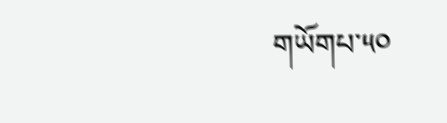གཡོགཔ་༥༠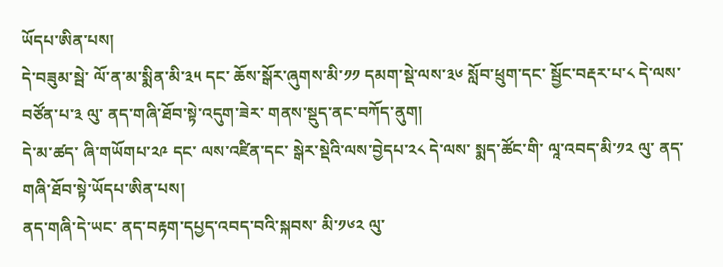ཡོདཔ་ཨིན་པས།
དེ་བཟུམ་སྦེ་ ལོ་ན་མ་སྨིན་མི་༣༥ དང་ ཆོས་སྒོར་ཞུགས་མི་༡༡ དམག་སྡེ་ལས་༣༦ སློབ་ཕྲུག་དང་ སྦྱོང་བརྡར་པ་༨ དེ་ལས་ བཙོན་པ་༣ ལུ་ ནད་གཞི་ཐོབ་སྟེ་འདུག་ཟེར་ གནས་སྡུད་ནང་བཀོད་ནུག།
དེ་མ་ཚད་ ཞི་གཡོགཔ་༢༩ དང་ ལས་འཛིན་དང་ སྒེར་སྡེའི་ལས་བྱེདཔ་༢༨ དེ་ལས་ སྨད་ཚོང་གི་ ལཱ་འབད་མི་༡༢ ལུ་ ནད་གཞི་ཐོབ་སྟེ་ཡོདཔ་ཨིན་པས།
ནད་གཞི་དེ་ཡང་ ནད་བརྟག་དཔྱད་འབད་བའི་སྐབས་ མི་༡༦༢ ལུ་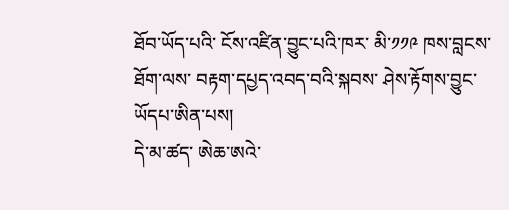ཐོབ་ཡོད་པའི་ ངོས་འཛིན་བྱུང་པའི་ཁར་ མི་༡༡༩ ཁས་བླངས་ཐོག་ལས་ བརྟག་དཔྱད་འབད་བའི་སྐབས་ ཤེས་རྟོགས་བྱུང་ཡོདཔ་ཨིན་པས།
དེ་མ་ཚད་ ཨེཆ་ཨའེ་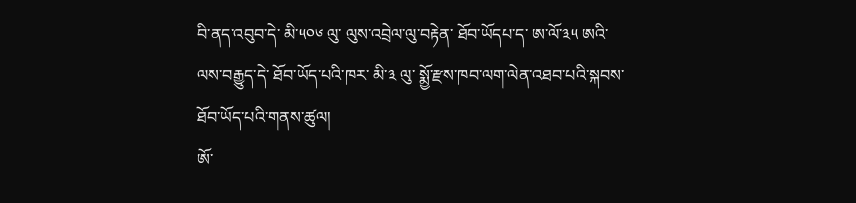བི་ནད་འབུབ་དེ་ མི་༥༠༦ ལུ་ ལུས་འབྲེལ་ལུ་བརྟེན་ ཐོབ་ཡོདཔ་ད་ ཨ་ལོ་༣༥ ཨའི་ལས་བརྒྱུད་དེ་ ཐོབ་ཡོད་པའི་ཁར་ མི་༣ ལུ་ སྨྱོ་རྫས་ཁབ་ལག་ལེན་འཐབ་པའི་སྐབས་ ཐོབ་ཡོད་པའི་གནས་ཚུལ།
ཨོ་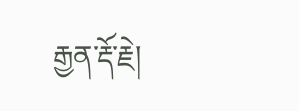རྒྱན་རྡོ་རྗེ།